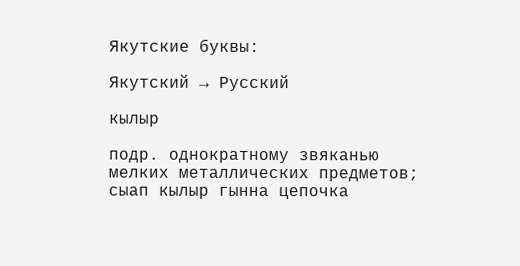Якутские буквы:

Якутский → Русский

кылыр

подр. однократному звяканью мелких металлических предметов; сыап кылыр гынна цепочка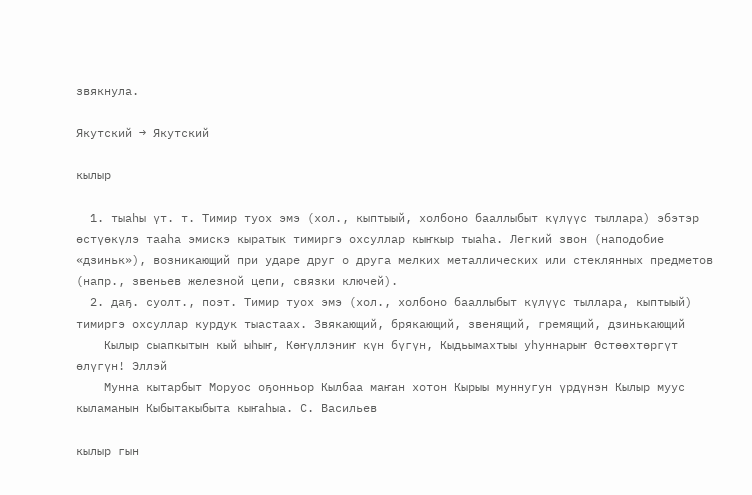звякнула.

Якутский → Якутский

кылыр

  1. тыаһы үт. т. Тимир туох эмэ (хол., кыптыый, холбоно бааллыбыт күлүүс тыллара) эбэтэр өстүөкүлэ тааһа эмискэ кыратык тимиргэ охсуллар кыҥкыр тыаһа. Легкий звон (наподобие «дзиньк»), возникающий при ударе друг о друга мелких металлических или стеклянных предметов (напр., звеньев железной цепи, связки ключей).
  2. даҕ. суолт., поэт. Тимир туох эмэ (хол., холбоно бааллыбыт күлүүс тыллара, кыптыый) тимиргэ охсуллар курдук тыастаах. Звякающий, брякающий, звенящий, гремящий, дзинькающий
    Кылыр сыапкытын кый ыһыҥ, Көҥүллэниҥ күн бүгүн, Кыдьымахтыы уһуннарыҥ Өстөөхтөргүт өлүгүн! Эллэй
    Мунна кытарбыт Моруос оҕонньор Кылбаа маҥан хотон Кырыы муннугун үрдүнэн Кылыр муус кыламанын Кыбытакыбыта кыҥаһыа. С. Васильев

кылыр гын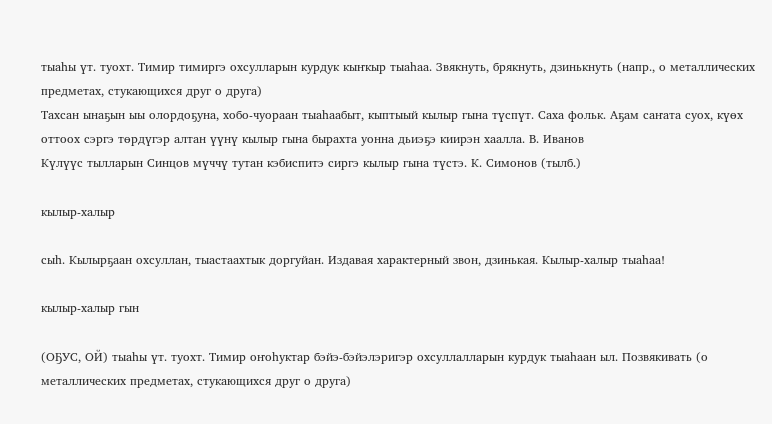тыаһы үт. туохт. Тимир тимиргэ охсулларын курдук кыҥкыр тыаһаа. Звякнуть, брякнуть, дзинькнуть (напр., о металлических предметах, стукающихся друг о друга)
Тахсан ынаҕын ыы олордоҕуна, хобо-чуораан тыаһаабыт, кыптыый кылыр гына түспүт. Саха фольк. Аҕам саҥата суох, күөх оттоох сэргэ төрдүгэр алтан үүнү кылыр гына бырахта уонна дьиэҕэ киирэн хаалла. В. Иванов
Күлүүс тылларын Синцов мүччү тутан кэбиспитэ сиргэ кылыр гына түстэ. К. Симонов (тылб.)

кылыр-халыр

сыһ. Кылырҕаан охсуллан, тыастаахтык доргуйан. Издавая характерный звон, дзинькая. Кылыр-халыр тыаһаа!

кылыр-халыр гын

(ОҔУС, ОЙ) тыаһы үт. туохт. Тимир оҥоһуктар бэйэ-бэйэлэригэр охсуллалларын курдук тыаһаан ыл. Позвякивать (о металлических предметах, стукающихся друг о друга)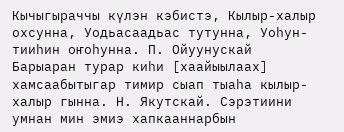Кычыгыраччы күлэн кэбистэ, Кылыр-халыр охсунна, Уодьасаадьас тутунна, Уоһун-тииһин оҥоһунна. П. Ойуунускай
Барыаран турар киһи [хаайыылаах] хамсаабытыгар тимир сыап тыаһа кылыр-халыр гынна. Н. Якутскай. Сэрэтиини умнан мин эмиэ хапкааннарбын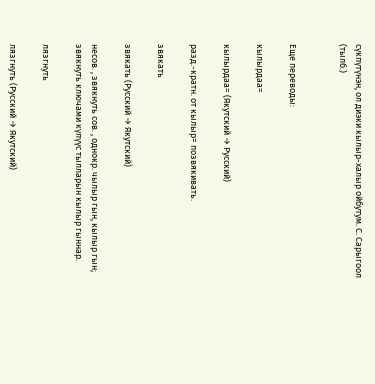сүкпүтүнэн, ол диэки кылыр-халыр ойбутум. С. Сарыгоол (тылб.)


Еще переводы:

кылырдаа=

кылырдаа= (Якутский → Русский)

разд.-кратн. от кылыр= позвякивать.

звякать

звякать (Русский → Якутский)

несов. , звякнуть сов. , однокр. чылыр гын, кылыр гын; звякнуть ключами күлүүс тылларын кылыр гыннар.

лязгнуть

лязгнуть (Русский → Якутский)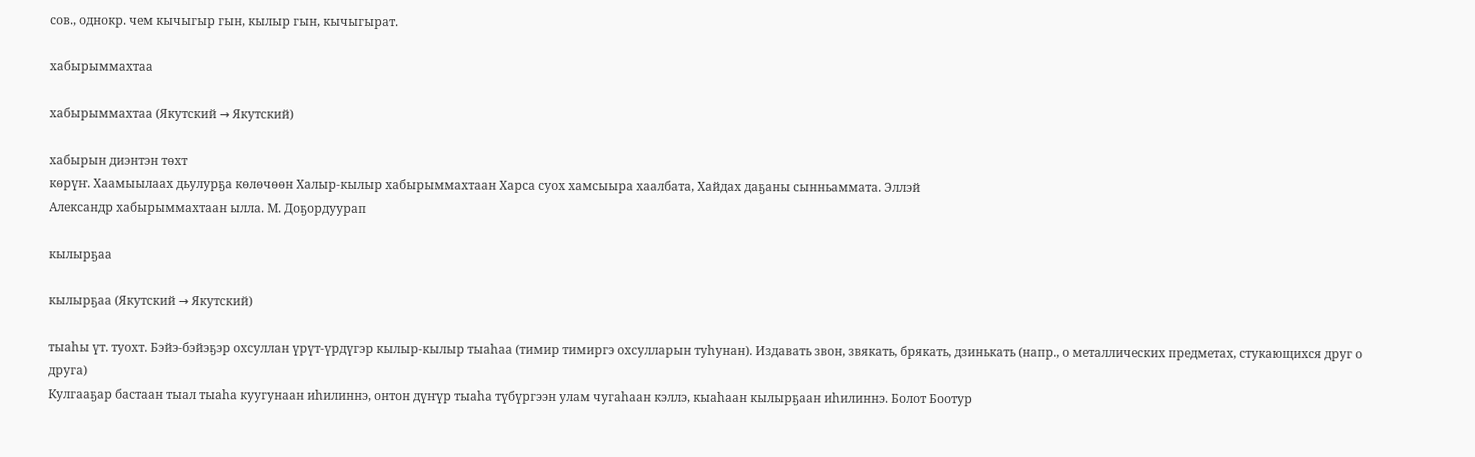сов., однокр. чем кычыгыр гын, кылыр гын, кычыгырат.

хабырыммахтаа

хабырыммахтаа (Якутский → Якутский)

хабырын диэнтэн төхт
көрүҥ. Хаамыылаах дьулурҕа көлөчөөн Халыр-кылыр хабырыммахтаан Харса суох хамсыыра хаалбата, Хайдах даҕаны сынньаммата. Эллэй
Александр хабырыммахтаан ылла. М. Доҕордуурап

кылырҕаа

кылырҕаа (Якутский → Якутский)

тыаһы үт. туохт. Бэйэ-бэйэҕэр охсуллан үрүт-үрдүгэр кылыр-кылыр тыаһаа (тимир тимиргэ охсулларын туһунан). Издавать звон, звякать, брякать, дзинькать (напр., о металлических предметах, стукающихся друг о друга)
Кулгааҕар бастаан тыал тыаһа куугунаан иһилиннэ, онтон дүҥүр тыаһа түбүргээн улам чугаһаан кэллэ, кыаһаан кылырҕаан иһилиннэ. Болот Боотур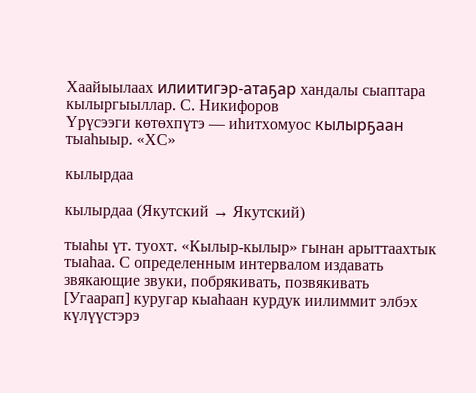Хаайыылаах илиитигэр-атаҕар хандалы сыаптара кылыргыыллар. С. Никифоров
Үрүсээги көтөхпүтэ — иһитхомуос кылырҕаан тыаһыыр. «ХС»

кылырдаа

кылырдаа (Якутский → Якутский)

тыаһы үт. туохт. «Кылыр-кылыр» гынан арыттаахтык тыаһаа. С определенным интервалом издавать звякающие звуки, побрякивать, позвякивать
[Угаарап] куругар кыаһаан курдук иилиммит элбэх күлүүстэрэ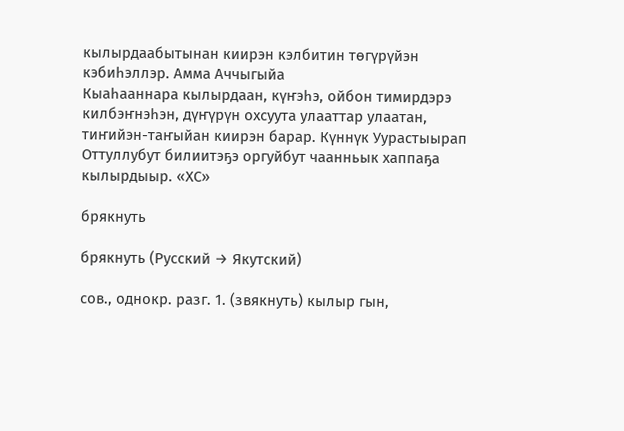кылырдаабытынан киирэн кэлбитин төгүрүйэн кэбиһэллэр. Амма Аччыгыйа
Кыаһааннара кылырдаан, күҥэһэ, ойбон тимирдэрэ килбэҥнэһэн, дүҥүрүн охсуута улааттар улаатан, тиҥийэн-таҥыйан киирэн барар. Күннүк Уурастыырап
Оттуллубут билиитэҕэ оргуйбут чаанньык хаппаҕа кылырдыыр. «ХС»

брякнуть

брякнуть (Русский → Якутский)

сов., однокр. разг. 1. (звякнуть) кылыр гын,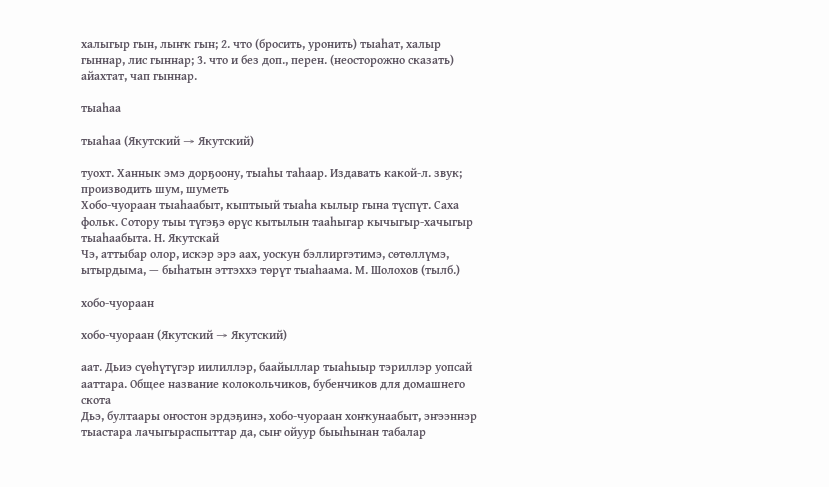халыгыр гын, лыҥк гын; 2. что (бросить, уронить) тыаһат, халыр гыннар, лис гыннар; 3. что и без доп., перен. (неосторожно сказать) айахтат, чап гыннар.

тыаһаа

тыаһаа (Якутский → Якутский)

туохт. Ханнык эмэ дорҕоону, тыаһы таһаар. Издавать какой-л. звук; производить шум, шуметь
Хобо-чуораан тыаһаабыт, кыптыый тыаһа кылыр гына түспүт. Саха фольк. Сотору тыы түгэҕэ өрүс кытылын тааһыгар кычыгыр-хачыгыр тыаһаабыта. Н. Якутскай
Чэ, аттыбар олор, искэр эрэ аах, уоскун бэллиргэтимэ, сөтөллүмэ, ытырдыма, — быһатын эттэххэ төрүт тыаһаама. М. Шолохов (тылб.)

хобо-чуораан

хобо-чуораан (Якутский → Якутский)

аат. Дьиэ сүөһүтүгэр иилиллэр, баайыллар тыаһыыр тэриллэр уопсай ааттара. Общее название колокольчиков, бубенчиков для домашнего скота
Дьэ, бултаары оҥостон эрдэҕинэ, хобо-чуораан хоҥкунаабыт, эҥээннэр тыастара лачыгыраспыттар да, сыҥ ойуур быыһынан табалар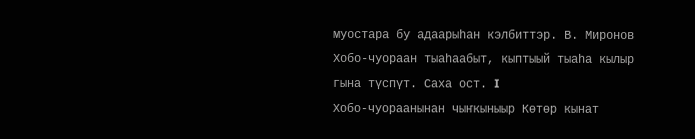муостара бу адаарыһан кэлбиттэр. В. Миронов
Хобо-чуораан тыаһаабыт, кыптыый тыаһа кылыр гына түспүт. Саха ост. I
Хобо-чуораанынан чыҥкыныыр Көтөр кынат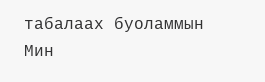табалаах буоламмын Мин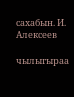сахабын. И. Алексеев

чылыгыраа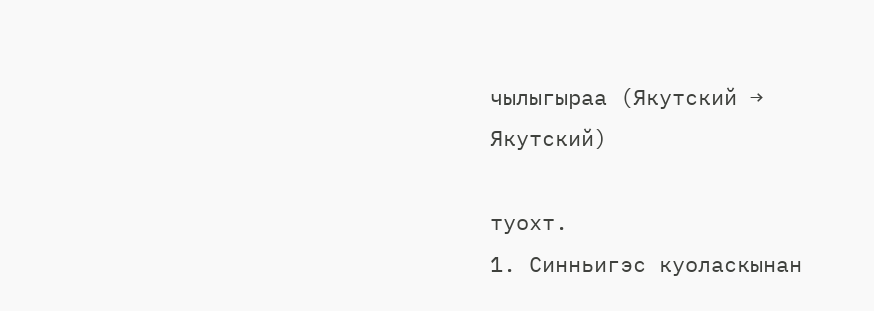чылыгыраа (Якутский → Якутский)

туохт.
1. Синньигэс куоласкынан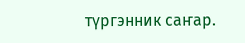түргэнник саҥар.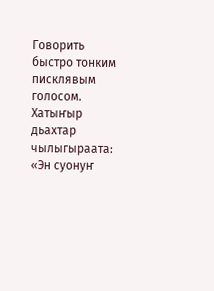Говорить быстро тонким писклявым голосом. Хатыҥыр дьахтар чылыгыраата: «Эн суонуҥ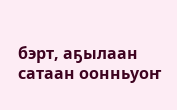бэрт, аҕылаан сатаан оонньуоҥ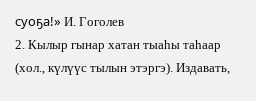суоҕа!» И. Гоголев
2. Кылыр гынар хатан тыаһы таһаар (хол., күлүүс тылын этэргэ). Издавать,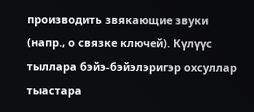производить звякающие звуки (напр., о связке ключей). Күлүүс тыллара бэйэ-бэйэлэригэр охсуллар тыастара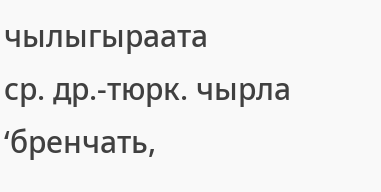чылыгыраата
ср. др.-тюрк. чырла ‘бренчать,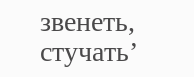звенеть, стучать’